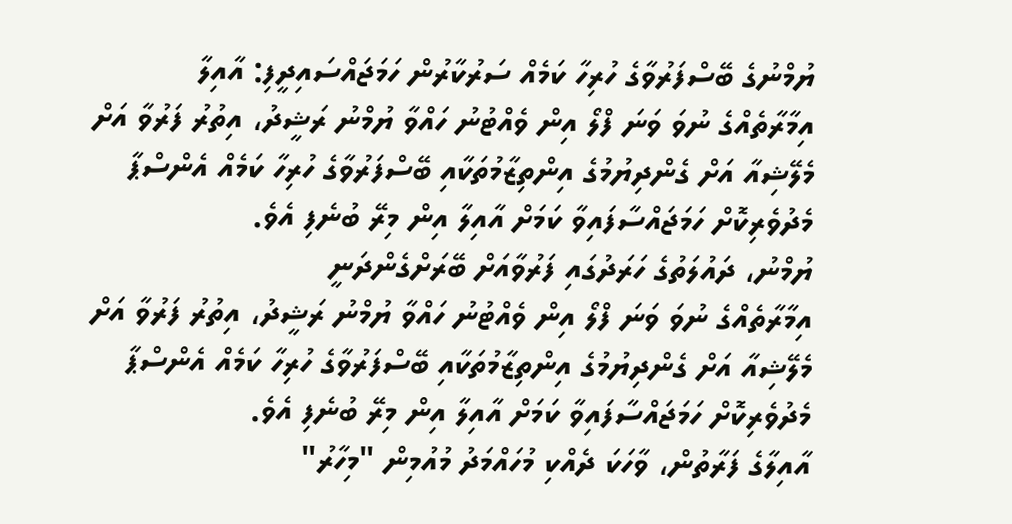ޔުމްނުގެ ބޭސްފަރުވާގެ ހުރިހާ ކަމެއް ސަރުކާރުން ހަމަޖައްސައިދީފި: އާއިލާ
އިމާރާތެއްގެ ނުވަ ވަނަ ފްލޯ އިން ވެއްޓުނު ހައްވާ ޔުމްނު ރަޝީދު، އިތުރު ފަރުވާ އަށް މެލޭޝިއާ އަށް ގެންދިޔުމުގެ އިންތިޒާމުތަކާއި ބޭސްފަރުވާގެ ހުރިހާ ކަމެއް އެންސްޕާ މެދުވެރިކޮށް ހަމަޖައްސާފައިވާ ކަމަށް އާއިލާ އިން މިރޭ ބުނެފި އެވެ.
ޔުމްނު، ދައުލަތުގެ ހަރަދުގައި ފަރުވާއަށް ބޭރަށްގެންދަނީ
އިމާރާތެއްގެ ނުވަ ވަނަ ފްލޯ އިން ވެއްޓުނު ހައްވާ ޔުމްނު ރަޝީދު، އިތުރު ފަރުވާ އަށް މެލޭޝިއާ އަށް ގެންދިޔުމުގެ އިންތިޒާމުތަކާއި ބޭސްފަރުވާގެ ހުރިހާ ކަމެއް އެންސްޕާ މެދުވެރިކޮށް ހަމަޖައްސާފައިވާ ކަމަށް އާއިލާ އިން މިރޭ ބުނެފި އެވެ.
އާއިލާގެ ފަރާތުން، ވާހަކަ ދެއްކި މުހައްމަދު މުއުމިން "މިހާރު"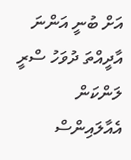އަށް ބުނީ އަންނަ އާދީއްތަ ދުވަހު ސްރީ ލަންކަން އެއާލައިންސް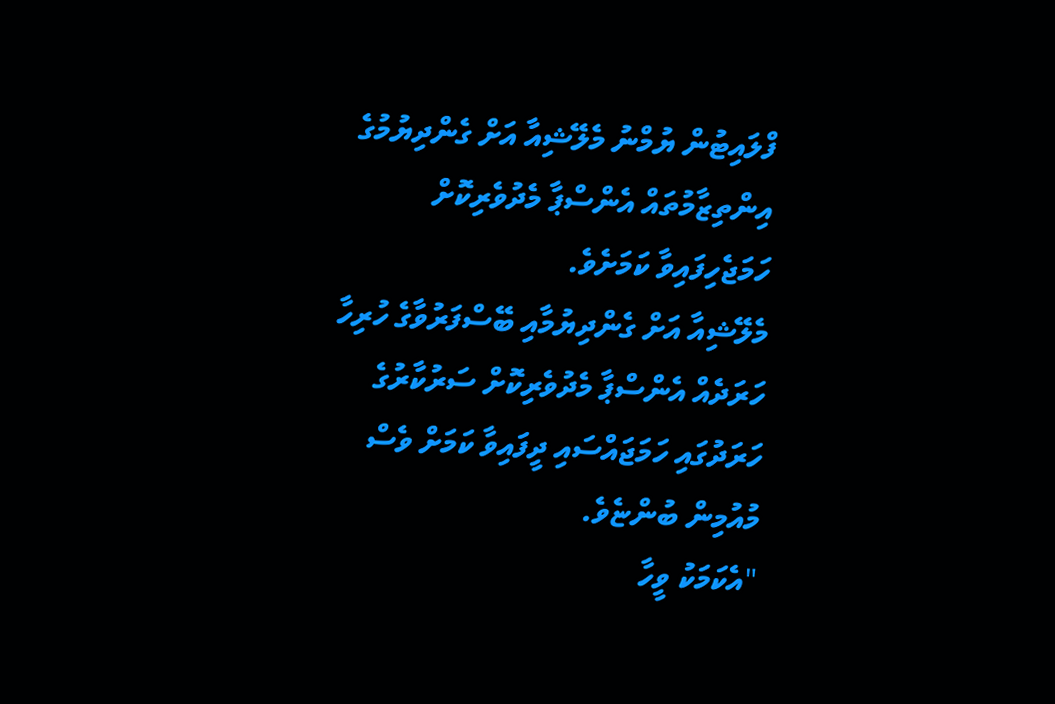ފްލައިޓުން ޔުމްނު މެލޭޝިއާ އަށް ގެންދިޔުމުގެ އިންތިޒާމުތައް އެންސްޕާ މެދުވެރިކޮށް ހަމަޖެހިފައިވާ ކަމަށެވެ.
މެލޭޝިއާ އަށް ގެންދިޔުމާއި ބޭސްފަރުވާގެ ހުރިހާ ހަރަދެއް އެންސްޕާ މެދުވެރިކޮށް ސަރުކާރުގެ ހަރަދުގައި ހަމަޖައްސައި ދީފައިވާ ކަމަށް ވެސް މުއުމިން ބުންޏެވެ.
"އެކަމަކު ވީހާ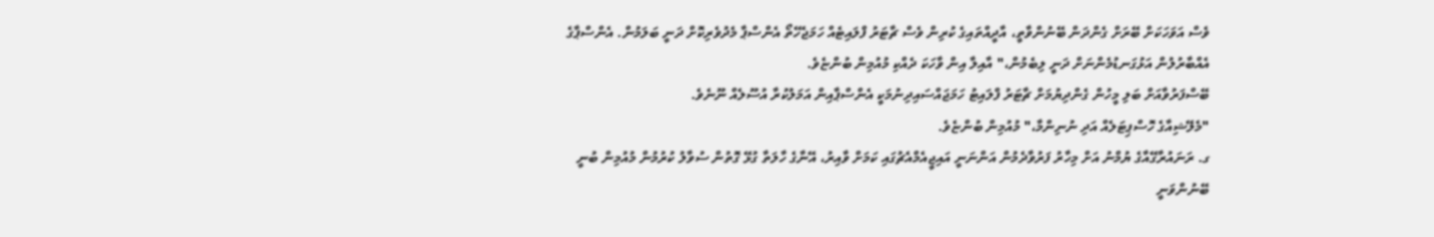ވެސް އަވަހަކަށް ބޭރަށް ގެންދަން ބޭނުންވާތީ، އާދީއްތައިގެ ކުރިން ވެސް ޗާޓަރު ފްލައިޓެއް ހަމަޖެހޭތޯ އެންސްޕާ މެދުވެރިކޮށް ދަނީ ބަލަމުން. އެންސްޕާގެ އެއްބާރުލުން އަޅުގަނޑުމެންނަށް ދަނީ ލިބެމުން،" އާއިލާ އިން ވާހަކަ ދެއްކި މުއުމިން ބުންޏެވެ.
ބޭސްފަރުވާއަށް ބަލި މީހުން ގެންދިޔުމަށް ޗާޓަރު ފްލައިޓު ހަމަޖައްސައިދިނުމަކީ އެންސްޕާއިން އަމަލުކުރާ އުސޫލެއް ނޫނެވެ.
"މެލޭޝިއާގެ ހޮސްޕިޓަލެއް އަދި ނުނިންމާ،" މުއުމިން ބުންޏެވެ.
ގ. ރަނައުރާގޭއާގެ ޔުމްނު އަށް މިހާރު ފަރުވާދެމުން އަންނަނީ އައިޖީއެމްއެޗުގައި ކަމަށް ވާއިރު، އޭނާގެ ހާލަތާ ގުޅޭ ގޮތުން ސުވާލު ކުރުމުން މުއުމިން ބުނީ ބޭނުންވަނީ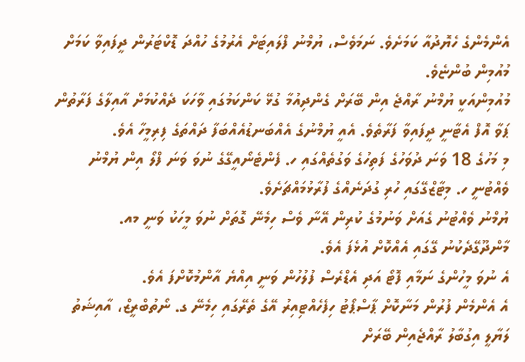އެންމެންގެ ހެޔޮދުއާ ކަމަށެވެ. ނަމަވެސް، ޔުމްނު ފްލައިޓަށް އެރުމުގެ ހުއްދަ ޑޮކްޓަރުން ދީފައިވާ ކަމަށް މުއުމިން ބުންޏެވެ.
މުއުމިންއަކީ ޔުމްނު ރާއްޖެ އިން ބޭރަށް ގެންދިއުމާ ގުޅޭ ކަންކަމުގައި ވާހަކަ ދެއްކުމަށް އާއިލާގެ ފަރާތުން ޕަވާ އޮފް އެޓާނީ ދީފައިވާ ފަރާތެވެ. އެއީ ޔުމްނުގެ އެއްބަނޑުއެއްބަފާ ދައްތަގެ ފިރިމީހާ އެވެ.
މި މަހުގެ 18 ވަނަ ދުވަހުގެ ފަތިހުގެ ވަގުތެއްގައި ހ. ފެންޓެނޯއީގޭގެ ނުވަ ވަނަ ފްލޯ އިން ޔުމްނު ވެއްޓުނީ ހ. މިޓާޒްގޭގައި ހުރި ގުދަނެއްގެ ފުރާޅުމައްޗަށެވެ.
ޔުމްނު ވެއްޓުނު ގެއަށް ވަނުމުގެ ކުރިން އޭނާ ވެސް ހިމެނޭ ގޮތަށް ނުވަ މީހަކު ވަނީ މއ. މާންދޫގޭދެކުނު ގޭގައި އެއްކޮށް އުޅެފަ އެވެ.
އެ ނުވަ މީހުންގެ ނަމާއި ފޮޓޯ އަދި އެޑްރެސް ފުލުހުން ވަނީ އިއްޔެ އާންމުކޮށްފަ އެވެ.
އެ އެންމެން ފުރުން މަނާކޮށް ޕާސްޕޯޓު ހިފެހެއްޓިއިރު އޭގެ ތެރޭގައި ހިމެނޭ ގ. ނޯތުބްރީޒް، އާއިޝަތު ލަޔާލީ އިގުބާލު ރާއްޖެއިން ބޭރަށް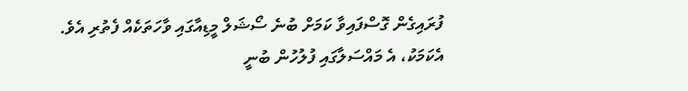ފުރައިގެން ގޮސްފައިވާ ކަމަށް ބުނެ ސޯޝަލް މީޑިއާގައި ވާހަތަކެއް ފެތުރި އެވެ.
އެކަމަކު، އެ މައްސަލާގައި ފުލުހުން ބުނީ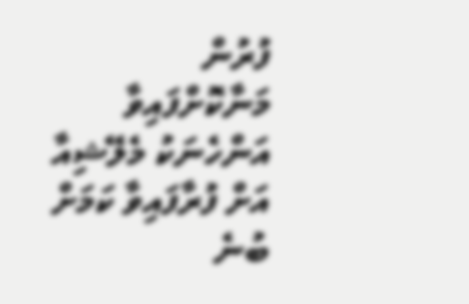ފުރުން މަނާކޮށްފައިވާ އަންހެނަކު މެލޭޝިއާ އަށް ފުރާފައިވާ ކަމަށް ބުނެ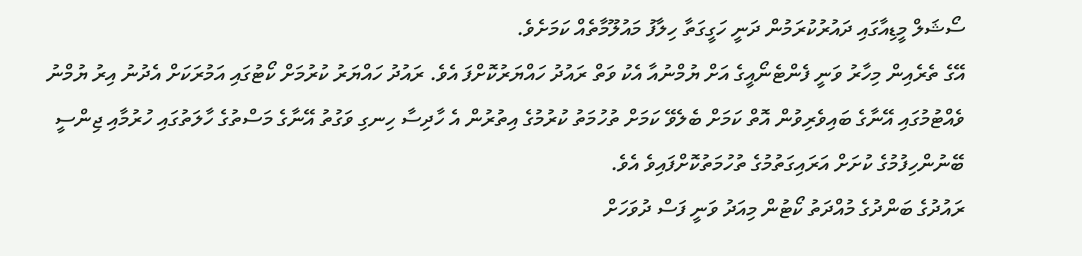ސޯޝަލް މީޑިއާގައި ދައުރުކުރަމުން ދަނީ ހަގީގަތާ ހިލާފު މައުލޫމާތެއް ކަމަށެވެ.
އޭގެ ތެރެއިން މިހާރު ވަނީ ފެންޓެނޯއީގެ އަށް ޔުމްނުއާ އެކު ވަތް ރައުދު ހައްޔަރުކޮށްފަ އެވެ. ރައުދު ހައްޔަރު ކުރުމަށް ކޯޓުގައި އަމުރަކަށް އެދުނު އިރު ޔުމްނު ވެއްޓުމުގައި އޭނާގެ ބައިވެރިވުން އޮތް ކަމަށް ބެލެވޭ ކަމަށް ތުހުމަތު ކުރުމުގެ އިތުރުން އެ ހާދިސާ ހިނގި ވަގުތު އޭނާގެ މަސްތުގެ ހާލަތުގައި ހުރުމާއި ޖިންސީ ބޭނުންހިފުމުގެ ކުށަށް އަރައިގަތުމުގެ ތުހުމަތުކޮށްފައިވެ އެވެ.
ރައުދުގެ ބަންދުގެ މުއްދަތު ކޯޓުން މިއަދު ވަނީ ފަސް ދުވަހަށް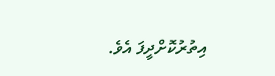އިތުރުކޮށްދީފަ އެވެ.